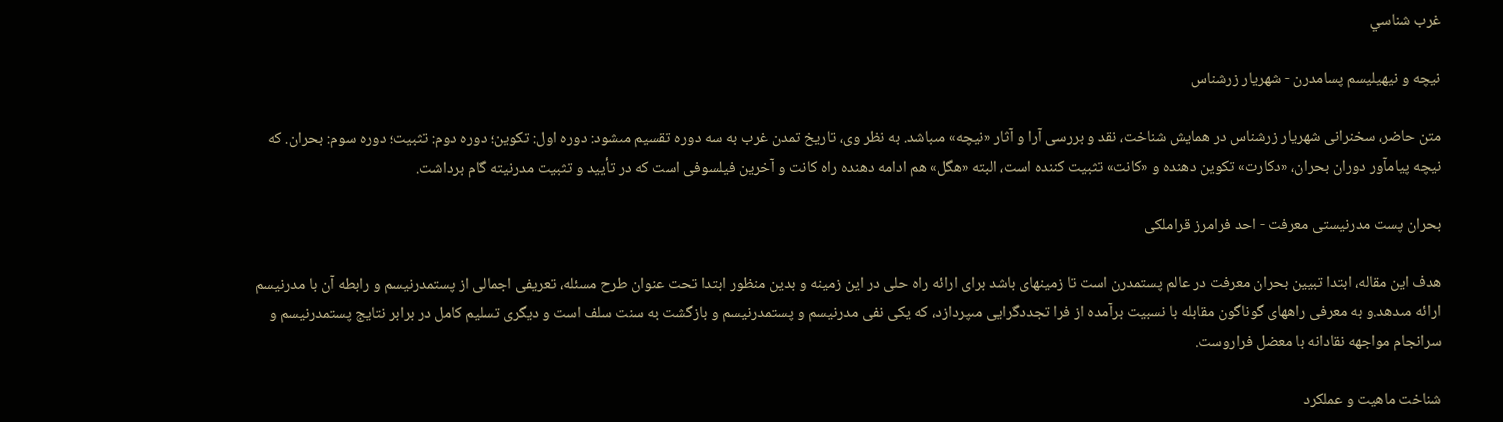غرب شناسي

نیچه و نیهیلیسم پسامدرن - شهریار زرشناس

متن حاضر، سخنرانى شهریار زرشناس در همایش شناخت، نقد و بررسى آرا و آثار «نیچه» مىباشد. به نظر وى، تاریخ تمدن غرب به سه دوره تقسیم مىشود: دوره اول: تکوین؛ دوره دوم: تثبیت؛ دوره سوم: بحران. که نیچه پیامآور دوران بحران، «دکارت» تکوین دهنده و «کانت» تثبیت کننده است، البته «هگل» هم ادامه دهنده راه کانت و آخرین فیلسوفى است که در تأیید و تثبیت مدرنیته گام برداشت.

بحران پست مدرنیستى معرفت - احد فرامرز قراملکى

هدف این مقاله، ابتدا تبیین بحران معرفت در عالم پستمدرن است تا زمینهاى باشد براى ارائه راه حلى در این زمینه و بدین منظور ابتدا تحت عنوان طرح مسئله، تعریفى اجمالى از پستمدرنیسم و رابطه آن با مدرنیسم ارائه مىدهد.و به معرفى راههاى گوناگون مقابله با نسبیت برآمده از فرا تجددگرایى مىپردازد، که یکى نفى مدرنیسم و پستمدرنیسم و بازگشت به سنت سلف است و دیگرى تسلیم کامل در برابر نتایج پستمدرنیسم و سرانجام مواجهه نقادانه با معضل فراروست.

شناخت ماهیت و عملکرد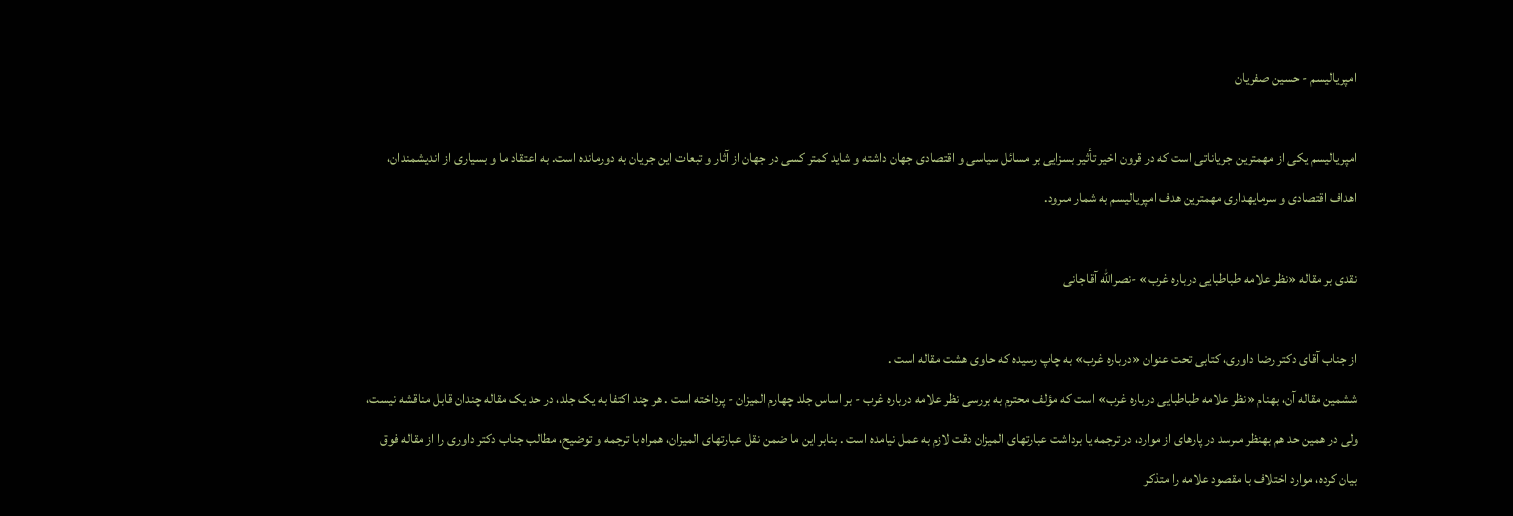امپریالیسم - حسین صفریان

امپریالیسم یکى از مهمترین جریاناتى است که در قرون اخیر تأثیر بسزایى بر مسائل سیاسى و اقتصادى جهان داشته و شاید کمتر کسى در جهان از آثار و تبعات این جریان به دورمانده است. به اعتقاد ما و بسیارى از اندیشمندان، اهداف اقتصادى و سرمایهدارى مهمترین هدف امپریالیسم به شمار مىرود.

نقدى بر مقاله «نظر علامه طباطبایى درباره غرب» -نصرالله آقاجانى

از جناب آقاى دکتر رضا داورى، کتابى تحت عنوان «درباره غرب» به چاپ رسیده که حاوى هشت مقاله است .
ششمین مقاله آن، بهنام «نظر علامه طباطبایى درباره غرب» است که مؤلف محترم به بررسى نظر علامه درباره غرب - بر اساس جلد چهارم المیزان - پرداخته است . هر چند اکتفا به یک جلد، در حد یک مقاله چندان قابل مناقشه نیست، ولى در همین حد هم بهنظر مىرسد در پارهاى از موارد، در ترجمه یا برداشت عبارتهاى المیزان دقت لازم به عمل نیامده است . بنابر این ما ضمن نقل عبارتهاى المیزان، همراه با ترجمه و توضیح، مطالب جناب دکتر داورى را از مقاله فوق بیان کرده، موارد اختلاف با مقصود علامه را متذکر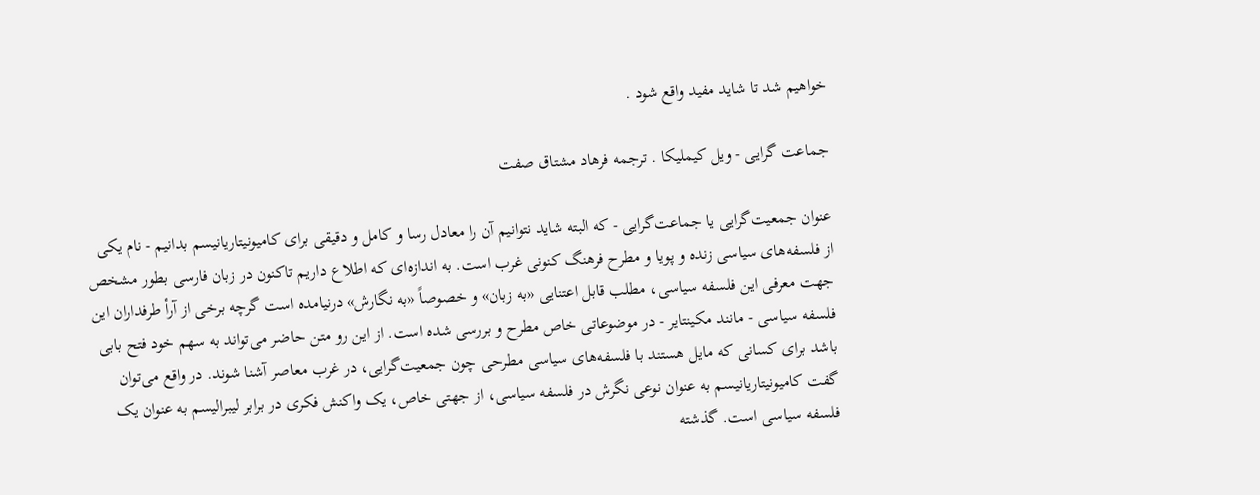خواهیم شد تا شاید مفید واقع شود .

جماعت گرایی - ویل کیملیکا . ترجمه فرهاد مشتاق صفت

عنوان‌ جمعیت‌گرایی‌ یا جماعت‌گرایی‌ - که‌ البته‌ شاید نتوانیم‌ آن‌ را معادل‌ رسا و کامل‌ و دقیقی‌ برای‌ کامیونیتاریانیسم‌ بدانیم‌ - نام‌ یکی‌ از فلسفه‌های‌ سیاسی‌ زنده‌ و پویا و مطرح‌ فرهنگ‌ کنونی‌ غرب‌ است. به‌ اندازه‌ای‌ که‌ اطلاع‌ داریم‌ تاکنون‌ در زبان‌ فارسی‌ بطور مشخص‌ جهت‌ معرفی‌ این‌ فلسفه‌ سیاسی، مطلب‌ قابل‌ اعتنایی‌ «به‌ زبان» و خصوصاً‌ «به‌ نگارش» درنیامده‌ است‌ گرچه‌ برخی‌ از آرأ طرفداران‌ این‌ فلسفه‌ سیاسی‌ - مانند مکینتایر - در موضوعاتی‌ خاص‌ مطرح‌ و بررسی‌ شده‌ است. از این‌ رو متن‌ حاضر می‌تواند به‌ سهم‌ خود فتح‌ بابی‌ باشد برای‌ کسانی‌ که‌ مایل‌ هستند با فلسفه‌های‌ سیاسی‌ مطرحی‌ چون‌ جمعیت‌گرایی، در غرب‌ معاصر آشنا شوند. در واقع‌ می‌توان‌ گفت‌ کامیونیتاریانیسم‌ به‌ عنوان‌ نوعی‌ نگرش‌ در فلسفه‌ سیاسی، از جهتی‌ خاص، یک‌ واکنش‌ فکری‌ در برابر لیبرالیسم‌ به‌ عنوان‌ یک‌ فلسفه‌ سیاسی‌ است. گذشته‌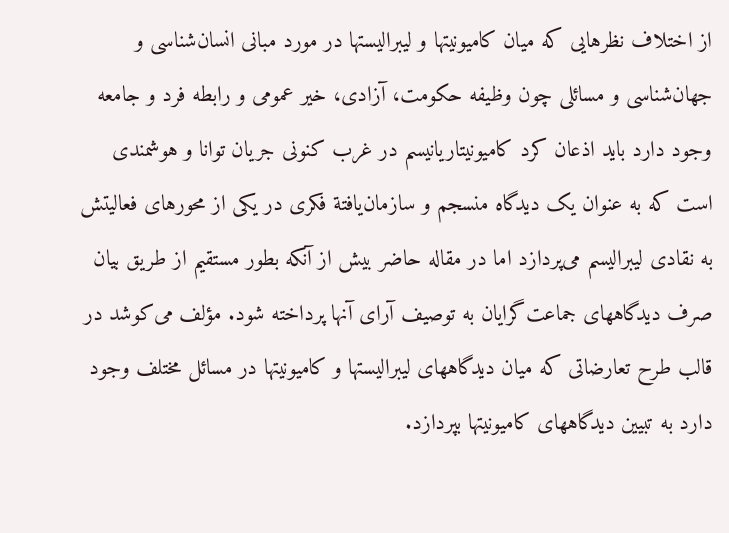از اختلاف‌ نظرهایی‌ که‌ میان‌ کامیونیتها و لیبرالیستها در مورد مبانی‌ انسان‌شناسی‌ و جهان‌شناسی‌ و مسائلی‌ چون‌ وظیفه‌ حکومت، آزادی، خیر عمومی‌ و رابطه‌ فرد و جامعه‌ وجود دارد باید اذعان‌ کرد کامیونیتاریانیسم‌ در غرب‌ کنونی‌ جریان‌ توانا و هوشمندی‌ است‌ که‌ به‌ عنوان‌ یک‌ دیدگاه‌ منسجم‌ و سازمان‌یافتة‌ فکری‌ در یکی‌ از محورهای‌ فعالیتش‌ به‌ نقادی‌ لیبرالیسم‌ می‌پردازد اما در مقاله‌ حاضر بیش‌ از آنکه‌ بطور مستقیم‌ از طریق‌ بیان‌ صرف‌ دیدگاههای‌ جماعت‌گرایان‌ به‌ توصیف‌ آرای‌ آنها پرداخته‌ شود. مؤ‌لف‌ می‌کوشد در قالب‌ طرح‌ تعارضاتی‌ که‌ میان‌ دیدگاههای‌ لیبرالیستها و کامیونیتها در مسائل‌ مختلف‌ وجود دارد به‌ تبیین‌ دیدگاههای‌ کامیونیتها بپردازد.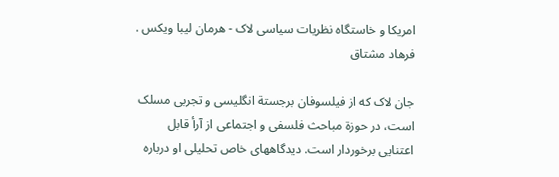امریکا و خاستگاه نظریات سیاسی لاک - هرمان لیبا ویکس . فرهاد مشتاق

جان‌ لاک‌ که‌ از فیلسوفان‌ برجستة‌ انگلیسی‌ و تجربی‌ مسلک‌ است، در حوزة‌ مباحث‌ فلسفی‌ و اجتماعی‌ از آرأ قابل‌ اعتنایی‌ برخوردار است. دیدگاههای‌ خاص‌ تحلیلی‌ او درباره‌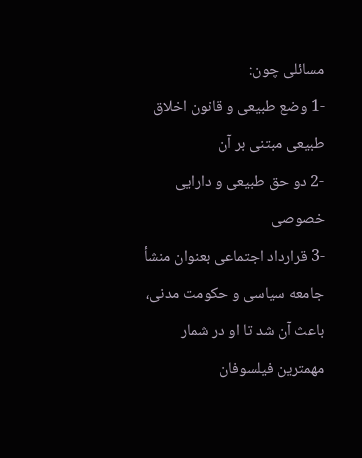مسائلی‌ چون:
-1 وضع‌ طبیعی‌ و قانون‌ اخلاق‌ طبیعی‌ مبتنی‌ بر آن‌
-2 دو حق‌ طبیعی‌ و دارایی‌ خصوصی‌
-3 قرارداد اجتماعی‌ بعنوان‌ منشأ جامعه‌ سیاسی‌ و حکومت‌ مدنی، باعث‌ آن‌ شد تا او در شمار مهمترین‌ فیلسوفان‌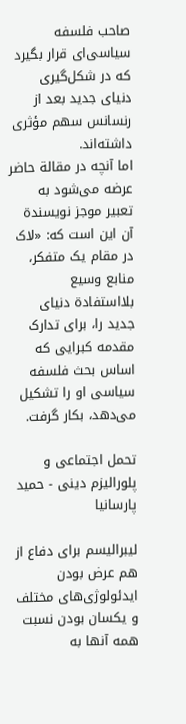صاحب‌ فلسفه‌ سیاسی‌ای‌ قرار بگیرد که‌ در شکل‌گیری‌ دنیای‌ جدید بعد از رنسانس‌ سهم‌ مؤ‌ثری‌ داشته‌اند.
اما آنچه‌ در مقالة‌ حاضر عرضه‌ می‌شود به‌ تعبیر موجز نویسندة‌ آن‌ این‌ است‌ که: «لاک‌ در مقام‌ یک‌ متفکر، منابع‌ وسیع‌ بلااستفادة‌ دنیای‌ جدید را، برای‌ تدارک‌ مقدمه‌ کبرایی‌ که‌ اساس‌ بحث‌ فلسفه‌ سیاسی‌ او را تشکیل‌ می‌دهد، بکار گرفت.

تحمل اجتماعی و پلورالیزم دینی - حمید پارسانیا

لیبرالیسم‌ برای‌ دفاع‌ از هم‌ عرض‌ بودن‌ ایدئولوژی‌های‌ مختلف‌ و یکسان‌ بودن‌ نسبت‌ همه‌ آنها به‌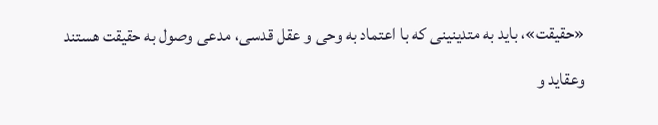«حقیقت»، باید به‌ متدینینی‌ که‌ با اعتماد به‌ وحی‌ و عقل‌ قدسی، مد‌عی‌ وصول‌ به‌ حقیقت‌ هستند وعقاید و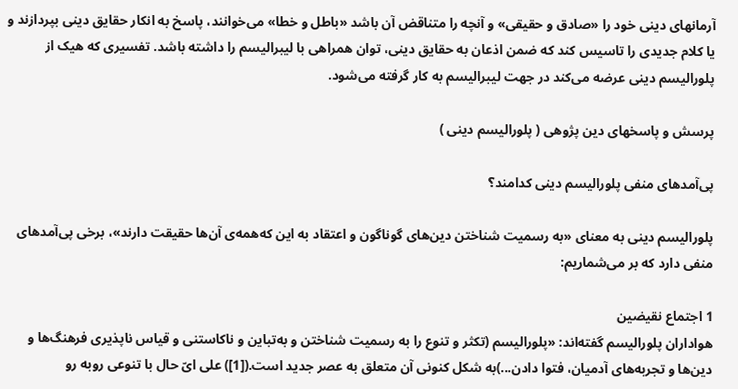آرمانهای‌ دینی‌ خود را «صادق‌ و حقیقی» و آنچه‌ را متناقض‌ آن‌ باشد «باطل‌ و خطا» می‌خوانند، پاسخ‌ به‌ انکار حقایق‌ دینی‌ بپردازند و یا کلام‌ جدیدی‌ را تاسیس‌ کند که‌ ضمن‌ اذعان‌ به‌ حقایق‌ دینی، توان‌ همراهی‌ با لیبرالیسم‌ را داشته‌ باشد. تفسیری‌ که‌ هیک‌ از پلورالیسم‌ دینی‌ عرضه‌ می‌کند در جهت‌ لیبرالیسم‌ به‌ کار گرفته‌ می‌شود.

پرسش و پاسخهای دین پژوهی ( پلورالیسم دینی )

پی‌آمدهای منفی پلورالیسم دینی کدامند؟

پلورالیسم دینی به معنای «به رسمیت شناختن دین‌های گوناگون و اعتقاد به این که‌همه‌ی آن‌ها حقیقت دارند»، برخی پی‌آمدهای منفی دارد که بر می‌شماریم‌:

1 اجتماع نقیضین
هواداران پلورالیسم گفته‌اند: «پلورالیسم (تکثر و تنوع را به رسمیت شناختن و به‌تباین و ناکاستنی و قیاس ناپذیری فرهنگ‌ها و دین‌ها و تجربه‌های آدمیان‌، فتوا دادن‌...)به شکل کنونی آن متعلق به عصر جدید است‌.([1]) علی ای‌ّ حال با تنوعی روبه رو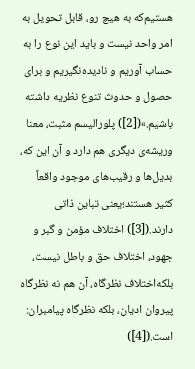هستیم‌که به هیچ رو، قابل تحویل به امر واحد نیست و باید این نوع را به حساب آوریم و نادیده‌نگیریم و برای حصول و حدوث تنوع نظریه داشته باشیم‌.»([2]) پلورالیسم مثبت‌، معنا وریشه‌ی دیگری هم دارد و آن این که‌، بدیل‌ها و رقیب‌های موجود واقعاً کثیر هستند؛یعنی تباین ذاتی دارند.([3]) اختلاف مؤمن و گبر و جهود، اختلاف حق و باطل نیست‌، بلکه‌اختلاف نظرگاه‌، آن هم نه نظرگاه پیروان ادیان‌، بلکه نظرگاه پیامبران‌: است‌.([4])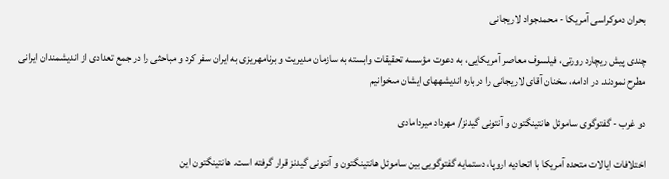بحران دموکراسى آمریکا - محمدجواد لاریجانى

چندى پیش ریچارد رورتى، فیلسوف معاصر آمریکایى، به دعوت مؤسسه تحقیقات وابسته به سازمان مدیریت و برنامهریزى به ایران سفر کرد و مباحثى را در جمع تعدادى از اندیشمندان ایرانى مطرح نمودند. در ادامه، سخنان آقاى لاریجانى را درباره اندیشههاى ایشان مىخوانیم

دو غرب - گفتوگوى ساموئل هانتینگتون و آنتونى گیدنز/ مهرداد میردامادى

اختلافات ایالات متحده آمریکا با اتحادیه اروپا، دستمایه گفتوگویى بین ساموئل هانتینگتون و آنتونى گیدنز قرار گرفته است. هانتینگتون این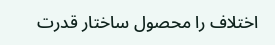اختلاف را محصول ساختار قدرت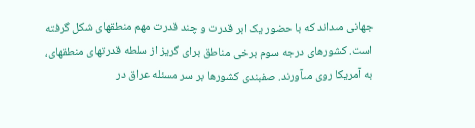جهانى مىداند که با حضور یک ابر قدرت و چند قدرت مهم منطقهاى شکل گرفته است. کشورهاى درجه سوم برخى مناطق براى گریز از سلطه قدرتهاى منطقهاى، به آمریکا روى مىآورند. صفبندى کشورها بر سر مسئله عراق در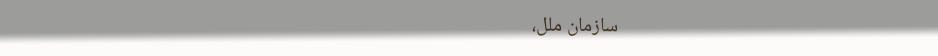سازمان ملل،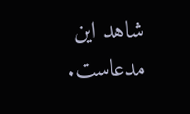شاهد این مدعاست.